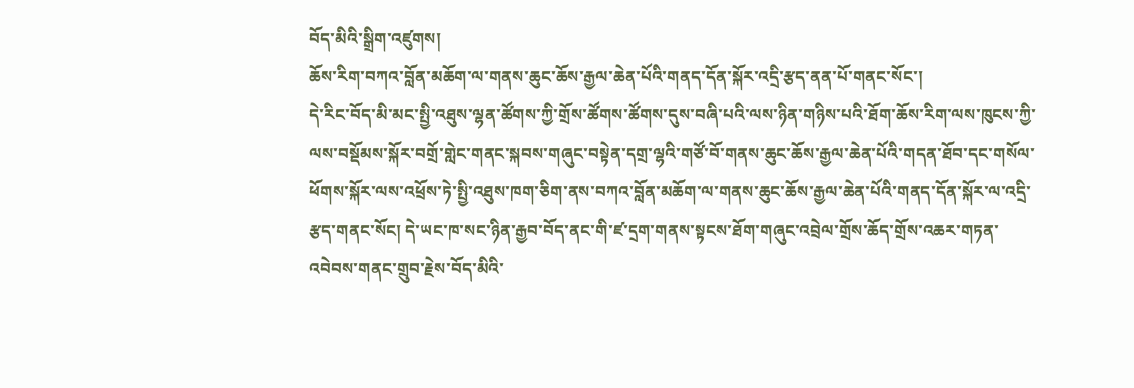བོད་མིའི་སྒྲིག་འཛུགས།
ཆོས་རིག་བཀའ་བློན་མཆོག་ལ་གནས་ཆུང་ཆོས་རྒྱལ་ཆེན་པོའི་གནད་དོན་སྐོར་འདྲི་རྩད་ནན་པོ་གནང་སོང་།
དེ་རིང་བོད་མི་མང་སྤྱི་འཐུས་ལྷན་ཚོགས་ཀྱི་གྲོས་ཚོགས་ཚོགས་དུས་བཞི་པའི་ལས་ཉིན་གཉིས་པའི་ཐོག་ཆོས་རིག་ལས་ཁུངས་ཀྱི་ལས་བསྡོམས་སྐོར་བགྲོ་གླེང་གནང་སྐབས་གཞུང་བསྟེན་དགྲ་ལྷའི་གཙོ་བོ་གནས་ཆུང་ཆོས་རྒྱལ་ཆེན་པོའི་གདན་ཐོབ་དང་གསོལ་ཕོགས་སྐོར་ལས་འཕྲོས་ཏེ་སྤྱི་འཐུས་ཁག་ཅིག་ནས་བཀའ་བློན་མཆོག་ལ་གནས་ཆུང་ཆོས་རྒྱལ་ཆེན་པོའི་གནད་དོན་སྐོར་ལ་འདྲི་རྩད་གནང་སོང། དེ་ཡང་ཁ་སང་ཉིན་རྒྱབ་བོད་ནང་གི་ཛ་དྲག་གནས་སྟངས་ཐོག་གཞུང་འབྲེལ་གྲོས་ཆོད་གྲོས་འཆར་གཏན་འབེབས་གནང་གྲུབ་རྗེས་བོད་མིའི་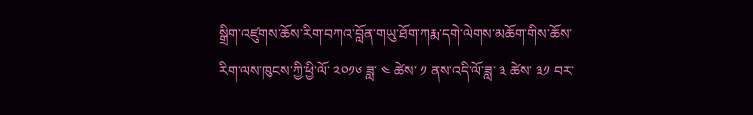སྒྲིག་འཛུགས་ཆོས་རིག་བཀའ་བློན་གཡུ་ཐོག་ཀརྨ་དགེ་ལེགས་མཆོག་གིས་ཆོས་རིག་ལས་ཁུངས་ཀྱི་ཕྱི་ལོ་ ༢༠༡༦ ཟླ་ ༤ ཚེས་ ༡ ནས་འདི་ལོ་ཟླ་ ༣ ཚེས་ ༣༡ བར་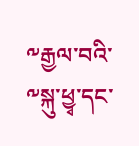༸རྒྱལ་བའི་༸སྐུ་ཕྱྭ་དང་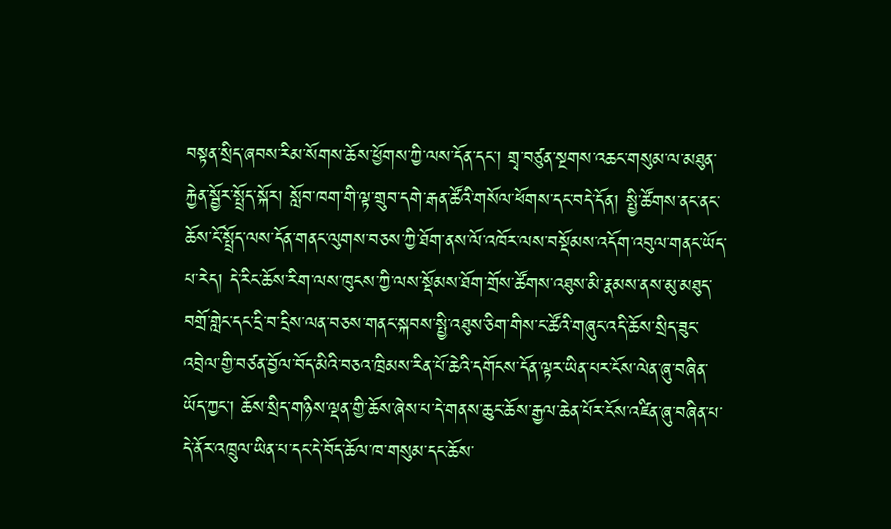བསྟན་སྲིད་ཞབས་རིམ་སོགས་ཆོས་ཕྱོགས་ཀྱི་ལས་དོན་དང་། གྲྭ་བཙུན་སྔགས་འཆང་གསུམ་ལ་མཐུན་རྐྱེན་སྦྱོར་སྤྲོད་སྐོར། སློབ་ཁག་གི་ལྟ་གྲུབ་དགེ་རྒན་ཚོའི་གསོལ་ཕོགས་དང་བདེ་དོན། སྤྱི་ཚོགས་ནང་ནང་ཆོས་ངོ་སྤྲོད་ལས་དོན་གནང་ལུགས་བཅས་ཀྱི་ཐོག་ནས་ལོ་འཁོར་ལས་བསྡོམས་འདོག་འབུལ་གནང་ཡོད་པ་རེད། དེ་རིང་ཆོས་རིག་ལས་ཁུངས་ཀྱི་ལས་སྡོམས་ཐོག་གྲོས་ཚོགས་འཐུས་མི་རྣམས་ནས་མུ་མཐུད་བགྲོ་གླེང་དང་དྲི་བ་དྲིས་ལན་བཅས་གནང་སྐབས་སྤྱི་འཐུས་ཅིག་གིས་ང་ཚོའི་གཞུང་འདི་ཆོས་སྲིད་ཟུང་འབྲེལ་གྱི་བཙན་བྱོལ་བོད་མིའི་བཅའ་ཁྲིམས་རིན་པོ་ཆེའི་དགོངས་དོན་ལྟར་ཡིན་པར་ངོས་ལེན་ཞུ་བཞིན་ཡོད་ཀྱང་། ཆོས་སྲིད་གཉིས་ལྡན་གྱི་ཆོས་ཞེས་པ་དེ་གནས་ཆུང་ཆོས་རྒྱལ་ཆེན་པོར་ངོས་འཛིན་ཞུ་བཞིན་པ་དེ་ནོར་འཁྲུལ་ཡིན་པ་དང་དེ་བོད་ཆོལ་ཁ་གསུམ་དང་ཆོས་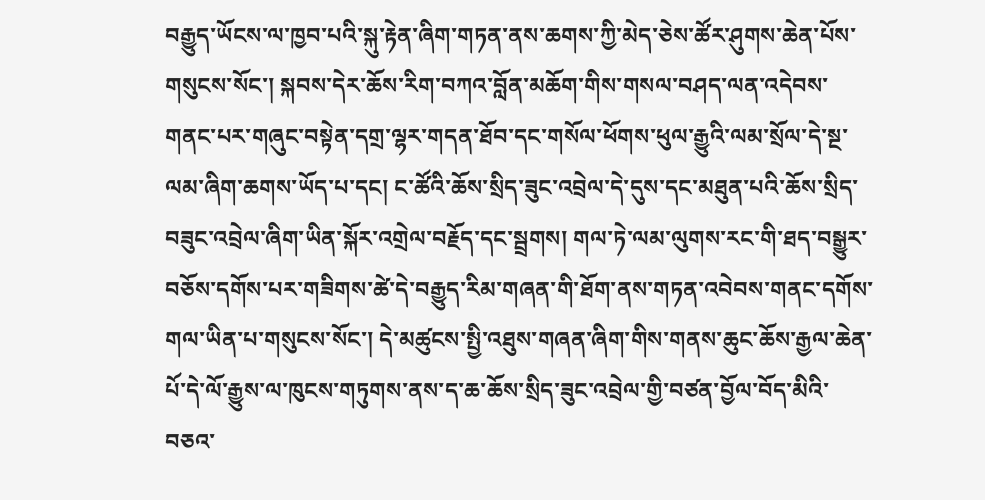བརྒྱུད་ཡོངས་ལ་ཁྱབ་པའི་སྐུ་རྟེན་ཞིག་གཏན་ནས་ཆགས་ཀྱི་མེད་ཅེས་ཚོར་ཤུགས་ཆེན་པོས་གསུངས་སོང་། སྐབས་དེར་ཆོས་རིག་བཀའ་བློན་མཆོག་གིས་གསལ་བཤད་ལན་འདེབས་གནང་པར་གཞུང་བསྟེན་དགྲ་ལྷར་གདན་ཐོབ་དང་གསོལ་ཕོགས་ཕུལ་རྒྱུའི་ལམ་སྲོལ་དེ་སྔ་ལམ་ཞིག་ཆགས་ཡོད་པ་དང། ང་ཚོའི་ཆོས་སྲིད་ཟུང་འབྲེལ་དེ་དུས་དང་མཐུན་པའི་ཆོས་སྲིད་བཟུང་འབྲེལ་ཞིག་ཡིན་སྐོར་འགྲེལ་བརྗོད་དང་སྦྲགས། གལ་ཏེ་ལམ་ལུགས་རང་གི་ཐད་བསྒྱུར་བཅོས་དགོས་པར་གཟིགས་ཚེ་དེ་བརྒྱུད་རིམ་གཞན་གི་ཐོག་ནས་གཏན་འབེབས་གནང་དགོས་གལ་ཡིན་པ་གསུངས་སོང་། དེ་མཚུངས་སྤྱི་འཐུས་གཞན་ཞིག་གིས་གནས་ཆུང་ཆོས་རྒྱལ་ཆེན་པོ་དེ་ལོ་རྒྱུས་ལ་ཁུངས་གཏུགས་ནས་ད་ཆ་ཆོས་སྲིད་ཟུང་འབྲེལ་གྱི་བཙན་བྱོལ་བོད་མིའི་བཅའ་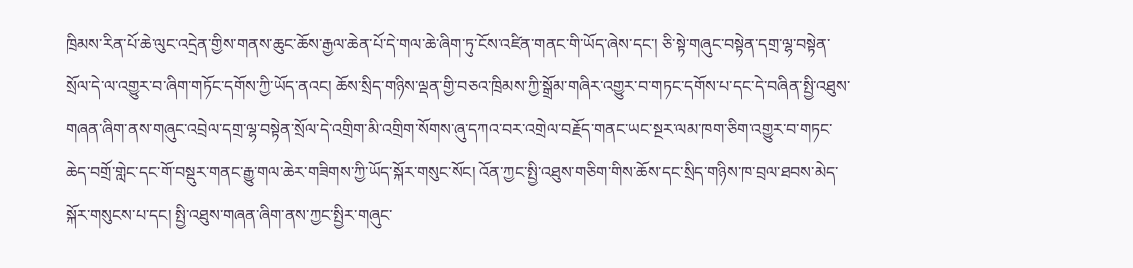ཁྲིམས་རིན་པོ་ཆེ་ལུང་འདྲེན་གྱིས་གནས་ཆུང་ཆོས་རྒྱལ་ཆེན་པོ་དེ་གལ་ཆེ་ཞིག་ཏུ་ངོས་འཛིན་གནང་གི་ཡོད་ཞེས་དང་། ཅི་སྟེ་གཞུང་བསྟེན་དགྲ་ལྷ་བསྟེན་སྲོལ་དེ་ལ་འགྱུར་བ་ཞིག་གཏོང་དགོས་ཀྱི་ཡོད་ནའང། ཆོས་སྲིད་གཉིས་ལྡན་གྱི་བཅའ་ཁྲིམས་ཀྱི་སྒྲོམ་གཞིར་འགྱུར་བ་གཏང་དགོས་པ་དང་དེ་བཞིན་སྤྱི་འཐུས་གཞན་ཞིག་ནས་གཞུང་འབྲེལ་དགྲ་ལྷ་བསྟེན་སྲོལ་དེ་འགྲིག་མི་འགྲིག་སོགས་ཞུ་དཀའ་བར་འགྲེལ་བརྗོད་གནང་ཡང་སྔར་ལམ་ཁག་ཅིག་འགྱུར་བ་གཏང་ཆེད་བགྲོ་གླེང་དང་གོ་བསྡུར་གནང་རྒྱུ་གལ་ཆེར་གཟིགས་ཀྱི་ཡོད་སྐོར་གསུང་སོང། འོན་ཀྱང་སྤྱི་འཐུས་གཅིག་གིས་ཆོས་དང་སྲིད་གཉིས་ཁ་བྲལ་ཐབས་མེད་སྐོར་གསུངས་པ་དང། སྤྱི་འཐུས་གཞན་ཞིག་ནས་ཀྱང་སྤྱིར་གཞུང་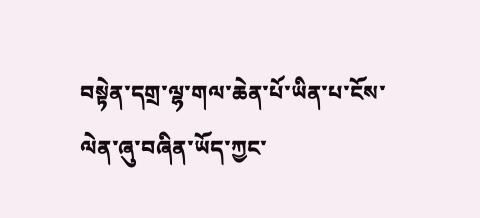བསྟེན་དགྲ་ལྷ་གལ་ཆེན་པོ་ཡིན་པ་ངོས་ལེན་ཞུ་བཞིན་ཡོད་ཀྱང་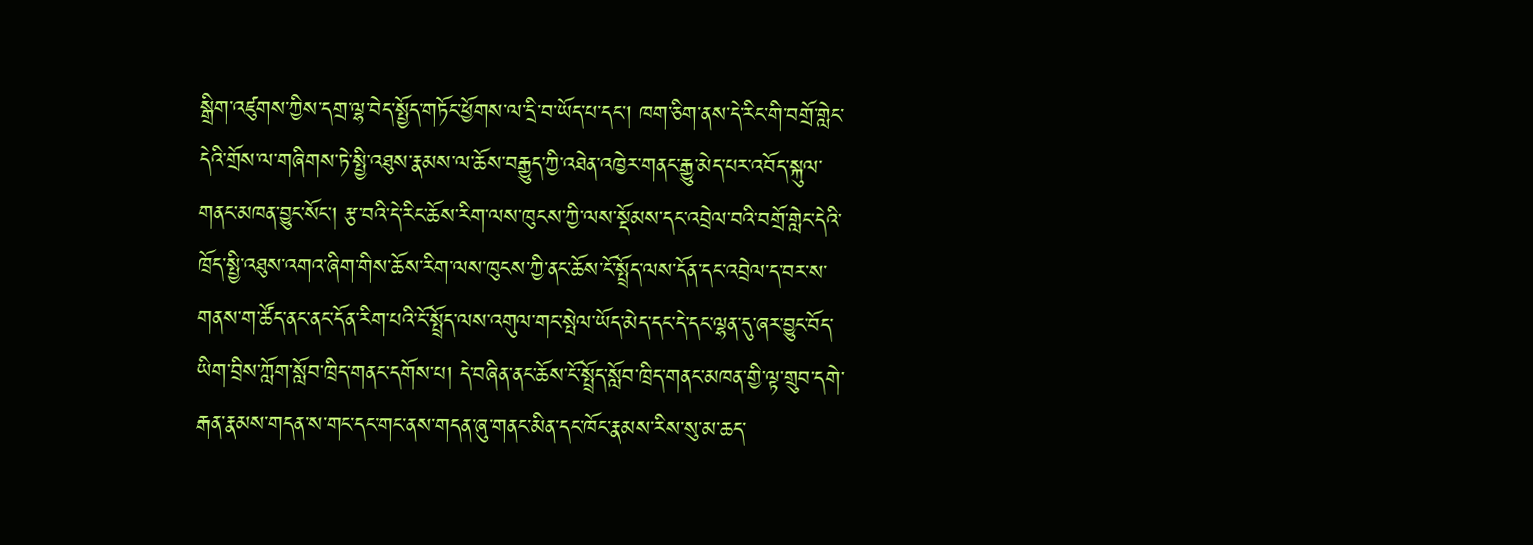སྒྲིག་འཛུགས་ཀྱིས་དགྲ་ལྷ་བེད་སྤྱོད་གཏོང་ཕྱོགས་ལ་དྲི་བ་ཡོད་པ་དང། ཁག་ཅིག་ནས་དེ་རིང་གི་བགྲོ་གླེང་དེའི་གྲོས་ལ་གཞིགས་ཏེ་སྤྱི་འཐུས་རྣམས་ལ་ཆོས་བརྒྱུད་ཀྱི་འཐེན་འཁྱེར་གནང་རྒྱུ་མེད་པར་འབོད་སྐུལ་གནང་མཁན་བྱུང་སོང། རྩ་བའི་དེ་རིང་ཆོས་རིག་ལས་ཁུངས་ཀྱི་ལས་སྡོམས་དང་འབྲེལ་བའི་བགྲོ་གླེང་དེའི་ཁྲོད་སྤྱི་འཐུས་འགའ་ཞིག་གིས་ཆོས་རིག་ལས་ཁུངས་ཀྱི་ནང་ཆོས་ངོ་སྤྲོད་ལས་དོན་དང་འབྲེལ་ད་བར་ས་གནས་ག་ཚོད་ནང་ནང་དོན་རིག་པའི་ངོ་སྤྲོད་ལས་འགུལ་གང་སྤེལ་ཡོད་མེད་དང་དེ་དང་ལྷན་དུ་ཞར་བྱུང་བོད་ཡིག་བྲིས་ཀློག་སློབ་ཁྲིད་གནང་དགོས་པ། དེ་བཞིན་ནང་ཆོས་ངོ་སྤྲོད་སློབ་ཁྲིད་གནང་མཁན་གྱི་ལྟ་གྲུབ་དགེ་རྒན་རྣམས་གདན་ས་གང་དང་གང་ནས་གདན་ཞུ་གནང་མིན་དང་ཁོང་རྣམས་རིས་སུ་མ་ཆད་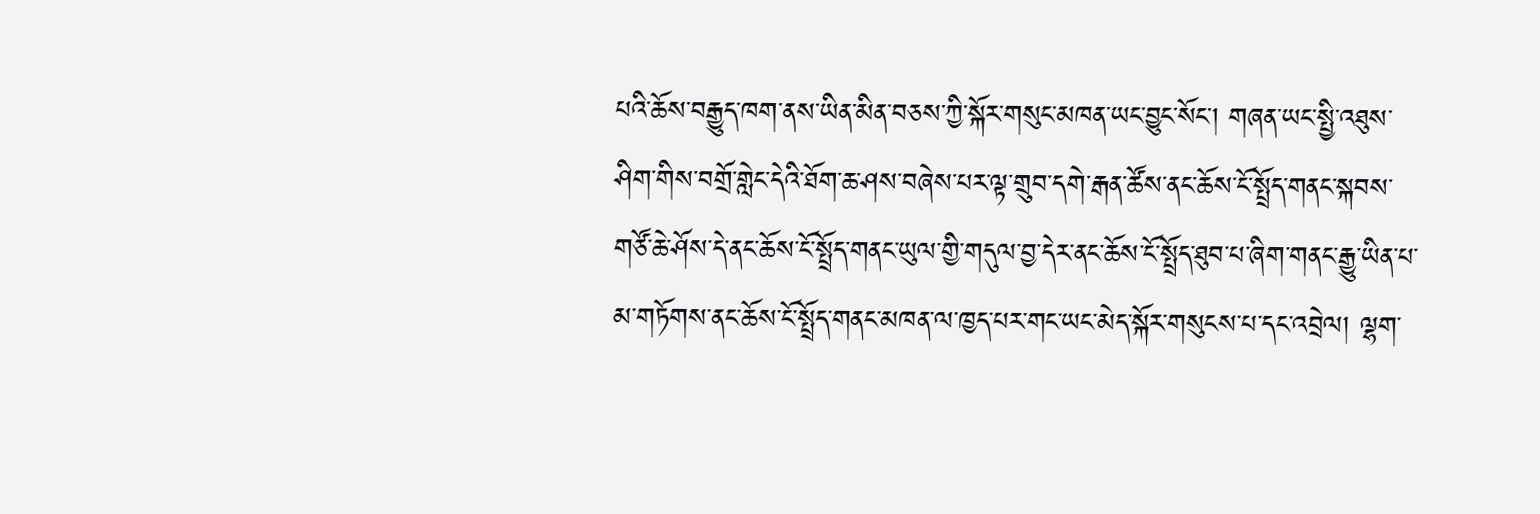པའི་ཆོས་བརྒྱུད་ཁག་ནས་ཡིན་མིན་བཅས་ཀྱི་སྐོར་གསུང་མཁན་ཡང་བྱུང་སོང་། གཞན་ཡང་སྤྱི་འཐུས་ཤིག་གིས་བགྲོ་གླེང་དེའི་ཐོག་ཆ་ཤས་བཞེས་པར་ལྟ་གྲུབ་དགེ་རྒན་ཚོས་ནང་ཆོས་ངོ་སྤྲོད་གནང་སྐབས་གཙོ་ཆེ་ཤོས་དེ་ནང་ཆོས་ངོ་སྤྲོད་གནང་ཡུལ་གྱི་གདུལ་བྱ་དེར་ནང་ཆོས་ངོ་སྤྲོད་ཐུབ་པ་ཞིག་གནང་རྒྱུ་ཡིན་པ་མ་གཏོགས་ནང་ཆོས་ངོ་སྤྲོད་གནང་མཁན་ལ་ཁྱད་པར་གང་ཡང་མེད་སྐོར་གསུངས་པ་དང་འབྲེལ། ལྷག་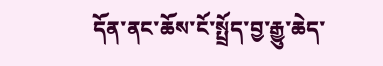དོན་ནང་ཆོས་ངོ་སྤྲོད་བྱ་རྒྱུ་ཆེད་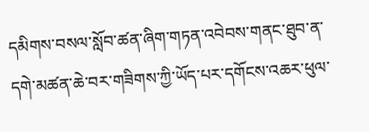དམིགས་བསལ་སློབ་ཚན་ཞིག་གཏན་འབེབས་གནང་ཐུབ་ན་དགེ་མཚན་ཆེ་བར་གཟིགས་ཀྱི་ཡོད་པར་དགོངས་འཆར་ཕུལ་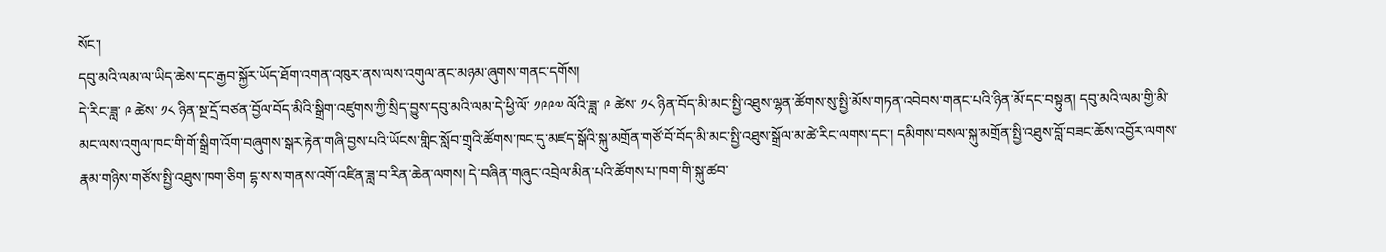སོང་།
དབུ་མའི་ལམ་ལ་ཡིད་ཆེས་དང་རྒྱབ་སྐྱོར་ཡོད་ཐོག་འགན་འཁུར་ནས་ལས་འགུལ་ནང་མཉམ་ཞུགས་གནང་དགོས།
དེ་རིང་ཟླ་ ༩ ཚེས་ ༡༨ ཉིན་སྔ་དྲོ་བཙན་བྱོལ་བོད་མིའི་སྒྲིག་འཛུགས་ཀྱི་སྲིད་བྱུས་དབུ་མའི་ལམ་དེ་ཕྱི་ལོ་ ༡༩༩༧ ལོའི་ཟླ་ ༩ ཚེས་ ༡༨ ཉིན་བོད་མི་མང་སྤྱི་འཐུས་ལྷན་ཚོགས་སུ་སྤྱི་མོས་གཏན་འབེབས་གནང་པའི་ཉིན་མོ་དང་བསྟུན། དབུ་མའི་ལམ་གྱི་མི་མང་ལས་འགུལ་ཁང་གི་གོ་སྒྲིག་འོག་བཞུགས་སྒར་རྟེན་གཞི་བྱས་པའི་ཡོངས་གླིང་སློབ་གྲྭའི་ཚོགས་ཁང་དུ་མཛད་སྒོའི་སྐུ་མགྲོན་གཙོ་བོ་བོད་མི་མང་སྤྱི་འཐུས་སྒྲོལ་མ་ཚེ་རིང་ལགས་དང་། དམིགས་བསལ་སྐུ་མགྲོན་སྤྱི་འཐུས་བློ་བཟང་ཆོས་འབྱོར་ལགས་རྣམ་གཉིས་གཙོས་སྤྱི་འཐུས་ཁག་ཅིག དྷ་ས་ས་གནས་འགོ་འཛིན་ཟླ་བ་རིན་ཆེན་ལགས། དེ་བཞིན་གཞུང་འབྲེལ་མིན་པའི་ཚོགས་པ་ཁག་གི་སྐུ་ཚབ་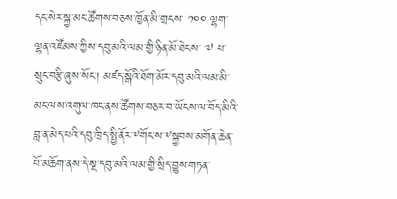དང་སེར་སྐྱ་མང་ཚོགས་བཅས་ཁྱོན་མི་གྲངས་ ༡༠༠ ལྷག་ལྷན་འཛོམས་ཀྱིས་དབུ་མའི་ལམ་གྱི་ཉིན་མོ་ཐེངས་ ༧ པ་སྲུང་བརྩི་ཞུས་སོང་། མཛད་སྒོའི་ཐོག་མོར་དབུ་མའི་ལམ་མི་མང་ལས་འགུལ་ཁང་ནས་ཚོགས་བཅར་བ་ཡོངས་ལ་བོད་མིའི་བླ་ན་མེད་པའི་དབུ་ཁྲིད་སྤྱི་ནོར་༸གོང་ས་༸སྐྱབས་མགོན་ཆེན་པོ་མཆོག་ནས་དེ་སྔ་དབུ་མའི་ལམ་གྱི་སྲིད་བྱུས་གཏན་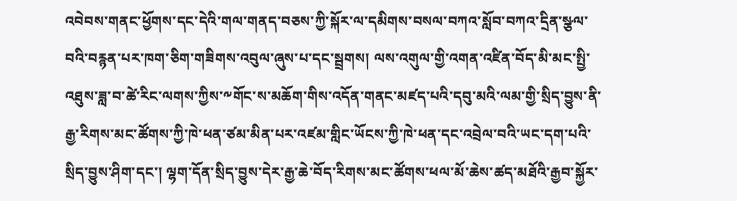འབེབས་གནང་ཕྱོགས་དང་དེའི་གལ་གནད་བཅས་ཀྱི་སྐོར་ལ་དམིགས་བསལ་བཀའ་སློབ་བཀའ་དྲིན་སྩལ་བའི་བརྙན་པར་ཁག་ཅིག་གཟིགས་འབུལ་ཞུས་པ་དང་སྦྲགས། ལས་འགུལ་གྱི་འགན་འཛིན་བོད་མི་མང་སྤྱི་འཐུས་ཟླ་བ་ཚེ་རིང་ལགས་ཀྱིས་༸གོང་ས་མཆོག་གིས་འདོན་གནང་མཛད་པའི་དབུ་མའི་ལམ་གྱི་སྲིད་བྱུས་ནི་རྒྱ་རིགས་མང་ཚོགས་ཀྱི་ཁེ་ཕན་ཙམ་མིན་པར་འཛམ་གླིང་ཡོངས་ཀྱི་ཁེ་ཕན་དང་འབྲེལ་བའི་ཡང་དག་པའི་སྲིད་བྱུས་ཤིག་དང་། ལྷག་དོན་སྲིད་བྱུས་དེར་རྒྱ་ཆེ་བོད་རིགས་མང་ཚོགས་ཕལ་མོ་ཆེས་ཚད་མཐོའི་རྒྱབ་སྐྱོར་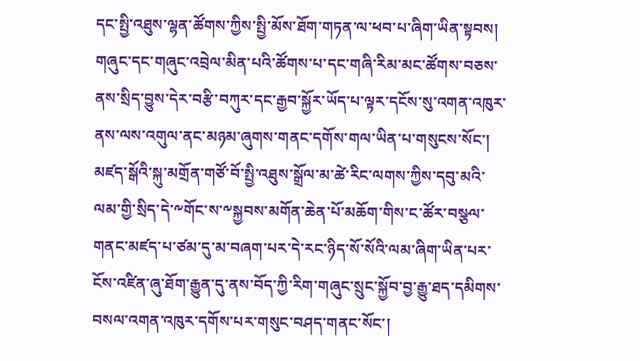དང་སྤྱི་འཐུས་ལྷན་ཚོགས་ཀྱིས་སྤྱི་མོས་ཐོག་གཏན་ལ་ཕབ་པ་ཞིག་ཡིན་སྟབས། གཞུང་དང་གཞུང་འབྲེལ་མིན་པའི་ཚོགས་པ་དང་གཞི་རིམ་མང་ཚོགས་བཅས་ནས་སྲིད་བྱུས་དེར་བརྩི་བཀུར་དང་རྒྱབ་སྐྱོར་ཡོད་པ་ལྟར་དངོས་སུ་འགན་འཁུར་ནས་ལས་འགུལ་ནང་མཉམ་ཞུགས་གནང་དགོས་གལ་ཡིན་པ་གསུངས་སོང་། མཛད་སྒོའི་སྐུ་མགྲོན་གཙོ་བོ་སྤྱི་འཐུས་སྒྲོལ་མ་ཚེ་རིང་ལགས་ཀྱིས་དབུ་མའི་ལམ་གྱི་སྲིད་དེ་༸གོང་ས་༸སྐྱབས་མགོན་ཆེན་པོ་མཆོག་གིས་ང་ཚོར་བསྩལ་གནང་མཛད་པ་ཙམ་དུ་མ་བཞག་པར་དེ་རང་ཉིད་སོ་སོའི་ལམ་ཞིག་ཡིན་པར་ངོས་འཛིན་ཞུ་ཐོག་རྒྱུན་དུ་ནས་བོད་ཀྱི་རིག་གཞུང་སྲུང་སྐྱོབ་བྱ་རྒྱུ་ཐད་དམིགས་བསལ་འགན་འཁུར་དགོས་པར་གསུང་བཤད་གནང་སོང་།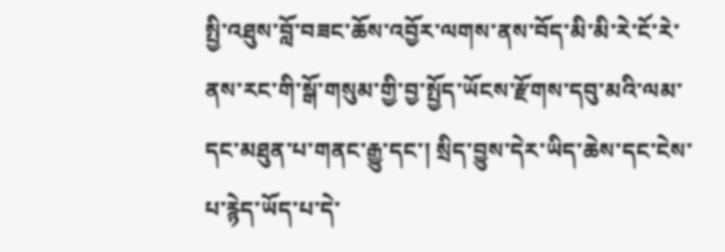སྤྱི་འཐུས་བློ་བཟང་ཆོས་འབྱོར་ལགས་ནས་བོད་མི་མི་རེ་ངོ་རེ་ནས་རང་གི་སྒོ་གསུམ་གྱི་བྱ་སྤྱོད་ཡོངས་རྫོགས་དབུ་མའི་ལམ་དང་མཐུན་པ་གནང་རྒྱུ་དང་། སྲིད་བྱུས་དེར་ཡིད་ཆེས་དང་ངེས་པ་རྙེད་ཡོད་པ་དེ་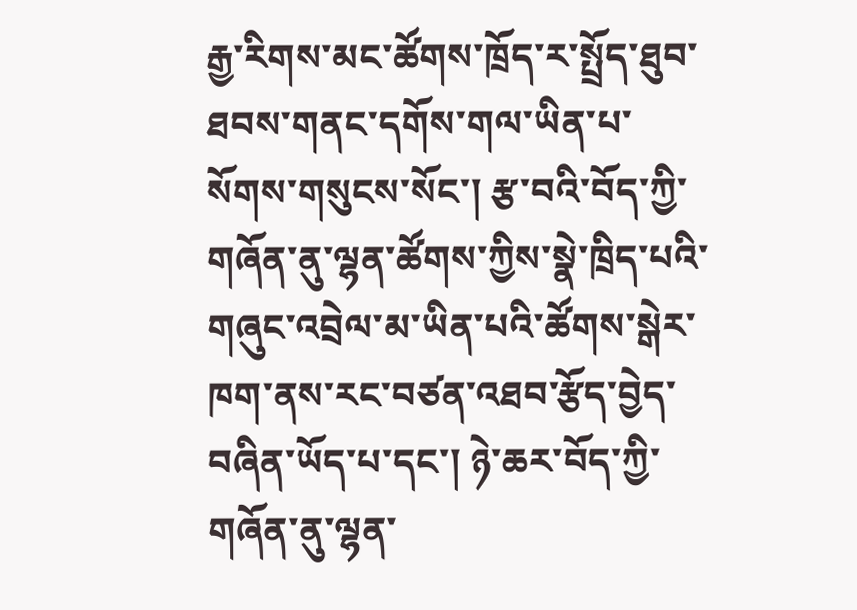རྒྱ་རིགས་མང་ཚོགས་ཁྲོད་ར་སྤྲོད་ཐུབ་ཐབས་གནང་དགོས་གལ་ཡིན་པ་སོགས་གསུངས་སོང་། རྩ་བའི་བོད་ཀྱི་གཞོན་ནུ་ལྷན་ཚོགས་ཀྱིས་སྣེ་ཁྲིད་པའི་གཞུང་འབྲེལ་མ་ཡིན་པའི་ཚོགས་སྒེར་ཁག་ནས་རང་བཙན་འཐབ་རྩོད་བྱེད་བཞིན་ཡོད་པ་དང་། ཉེ་ཆར་བོད་ཀྱི་གཞོན་ནུ་ལྷན་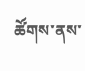ཚོགས་ནས་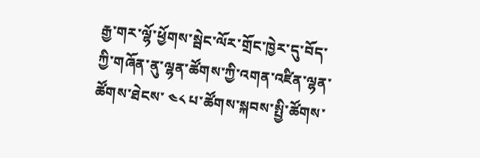རྒྱ་གར་ལྷོ་ཕྱོགས་སྦེང་ལོར་གྲོང་ཁྱེར་དུ་བོད་ཀྱི་གཞོན་ནུ་ལྷན་ཚོགས་ཀྱི་འགན་འཛིན་ལྷན་ཚོགས་ཐེངས་ ༤༨ པ་ཚོགས་སྐབས་སྤྱི་ཚོགས་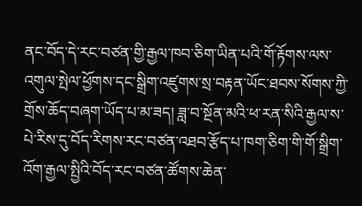ནང་བོད་དེ་རང་བཙན་གྱི་རྒྱལ་ཁབ་ཅིག་ཡིན་པའི་གོ་རྟོགས་ལས་འགུལ་སྤེལ་ཕྱོགས་དང་སྒྲིག་འཛུགས་སྲ་བརྟན་ཡོང་ཐབས་སོགས་ཀྱི་གྲོས་ཆོད་བཞག་ཡོད་པ་མ་ཟད། ཟླ་བ་སྔོན་མའི་ཕ་རན་སིའི་རྒྱལ་ས་པེ་རིས་དུ་བོད་རིགས་རང་བཙན་འཐབ་རྩོད་པ་ཁག་ཅིག་གི་གོ་སྒྲིག་འོག་རྒྱལ་སྤྱིའི་བོད་རང་བཙན་ཚོགས་ཆེན་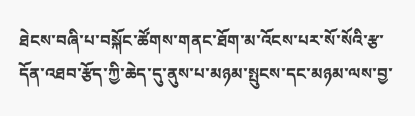ཐེངས་བཞི་པ་བསྐོང་ཚོགས་གནང་ཐོག་མ་འོངས་པར་སོ་སོའི་རྩ་དོན་འཐབ་རྩོད་ཀྱི་ཆེད་དུ་ནུས་པ་མཉམ་སྤུངས་དང་མཉམ་ལས་བྱ་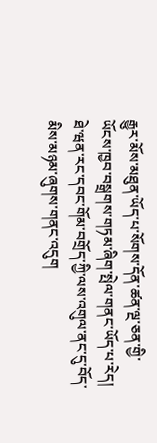རྒྱུར་མོས་མཐུན་ཡོད་པ་སོགས་དོན་ཚན་ལྔ་ཅན་གྱི་ཡོངས་ཁྱབ་བསྒྲགས་གཏམ་ཞིག་སྤེལ་གནང་ཡོད་པ་རེད།
ཐེ་ཝན་རང་དབང་གོམ་བགྲོད་ཀྱི་ལས་འགུལ་ནང་དུ་བོད་མིས་མཉམ་ཞུགས་གནང་འདུག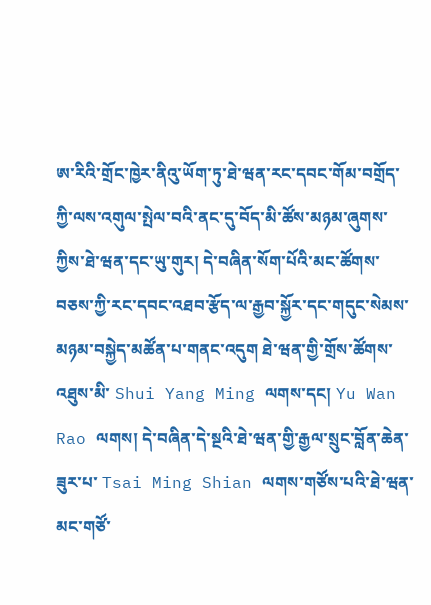ཨ་རིའི་གྲོང་ཁྱེར་ནིའུ་ཡོག་ཏུ་ཐེ་ཝན་རང་དབང་གོམ་བགྲོད་ཀྱི་ལས་འགུལ་སྤེལ་བའི་ནང་དུ་བོད་མི་ཚོས་མཉམ་ཞུགས་ཀྱིས་ཐེ་ཝན་དང་ཡུ་གུར། དེ་བཞིན་སོག་པོའི་མང་ཚོགས་བཅས་ཀྱི་རང་དབང་འཐབ་རྩོད་ལ་རྒྱབ་སྐྱོར་དང་གདུང་སེམས་མཉམ་བསྐྱེད་མཚོན་པ་གནང་འདུག ཐེ་ཝན་གྱི་གྲོས་ཚོགས་འཐུས་མི་ Shui Yang Ming ལགས་དང། Yu Wan Rao ལགས། དེ་བཞིན་དེ་སྔའི་ཐེ་ཝན་གྱི་རྒྱལ་སྲུང་བློན་ཆེན་ཟུར་པ་ Tsai Ming Shian ལགས་གཙོས་པའི་ཐེ་ཝན་མང་གཙོ་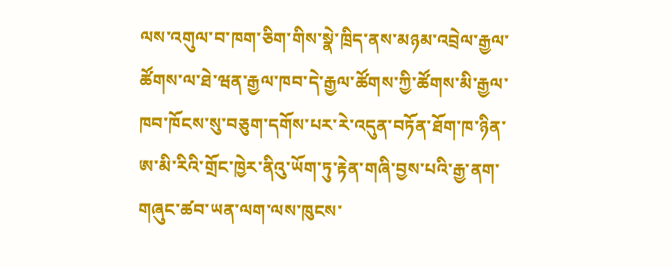ལས་འགུལ་བ་ཁག་ཅིག་གིས་སྣེ་ཁྲིད་ནས་མཉམ་འབྲེལ་རྒྱལ་ཚོགས་ལ་ཐེ་ཝན་རྒྱལ་ཁབ་དེ་རྒྱལ་ཚོགས་ཀྱི་ཚོགས་མི་རྒྱལ་ཁབ་ཁོངས་སུ་བཅུག་དགོས་པར་རེ་འདུན་བཏོན་ཐོག་ཁ་ཉིན་ཨ་མི་རིའི་གྲོང་ཁྱེར་ནིའུ་ཡོག་ཏུ་རྟེན་གཞི་བྱས་པའི་རྒྱ་ནག་གཞུང་ཚབ་ཡན་ལག་ལས་ཁུངས་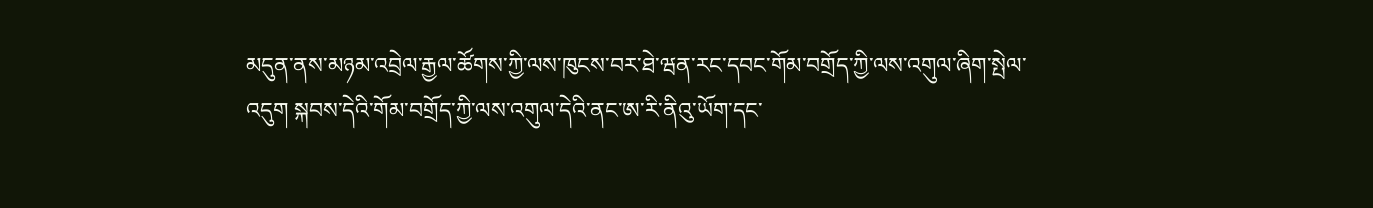མདུན་ནས་མཉམ་འབྲེལ་རྒྱལ་ཚོགས་ཀྱི་ལས་ཁུངས་བར་ཐེ་ཝན་རང་དབང་གོམ་བགྲོད་ཀྱི་ལས་འགུལ་ཞིག་སྤེལ་འདུག སྐབས་དེའི་གོམ་བགྲོད་ཀྱི་ལས་འགུལ་དེའི་ནང་ཨ་རི་ནིའུ་ཡོག་དང་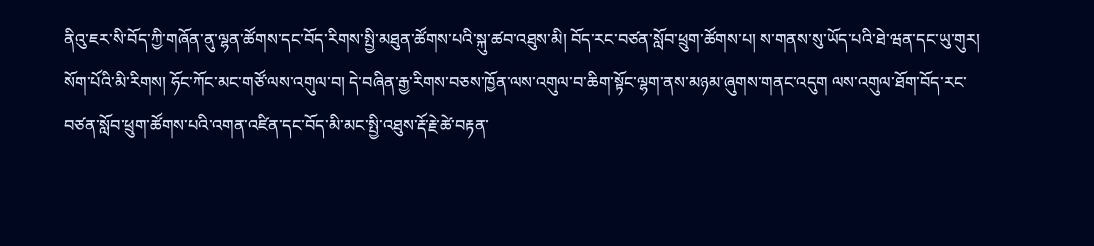ནིའུ་ཇར་སི་བོད་ཀྱི་གཞོན་ནུ་ལྷན་ཚོགས་དང་བོད་རིགས་སྤྱི་མཐུན་ཚོགས་པའི་སྐུ་ཚབ་འཐུས་མི། བོད་རང་བཙན་སློབ་ཕྲུག་ཚོགས་པ། ས་གནས་སུ་ཡོད་པའི་ཐེ་ཝན་དང་ཡུ་གུར། སོག་པོའི་མི་རིགས། ཧོང་ཀོང་མང་གཙོ་ལས་འགུལ་བ། དེ་བཞིན་རྒྱ་རིགས་བཅས་ཁྱོན་ལས་འགུལ་བ་ཆིག་སྟོང་ལྷག་ནས་མཉམ་ཞུགས་གནང་འདུག ལས་འགུལ་ཐོག་བོད་རང་བཙན་སློབ་ཕྲུག་ཚོགས་པའི་འགན་འཛིན་དང་བོད་མི་མང་སྤྱི་འཐུས་རྡོ་རྗེ་ཚེ་བརྟན་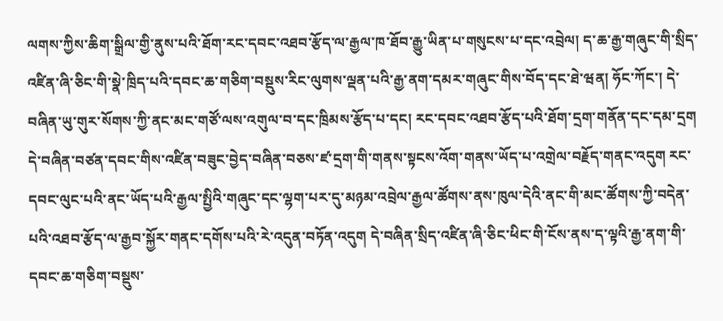ལགས་ཀྱིས་ཆིག་སྒྲིལ་གྱི་ནུས་པའི་ཐོག་རང་དབང་འཐབ་རྩོད་ལ་རྒྱལ་ཁ་ཐོབ་རྒྱུ་ཡིན་པ་གསུངས་པ་དང་འབྲེལ། ད་ཆ་རྒྱ་གཞུང་གི་སྲིད་འཛིན་ཞི་ཅིང་གི་སྣེ་ཁྲིད་པའི་དབང་ཆ་གཅིག་བསྡུས་རིང་ལུགས་ལྡན་པའི་རྒྱ་ནག་དམར་གཞུང་གིས་བོད་དང་ཐེ་ཝན། ཧོང་ཀོང་། དེ་བཞིན་ཡུ་གུར་སོགས་ཀྱི་ནང་མང་གཙོ་ལས་འགུལ་བ་དང་ཁྲིམས་རྩོད་པ་དང། རང་དབང་འཐབ་རྩོད་པའི་ཐོག་དྲག་གནོན་དང་དམ་དྲག དེ་བཞིན་བཙན་དབང་གིས་འཛིན་བཟུང་བྱེད་བཞིན་བཅས་ཛ་དྲག་གི་གནས་སྟངས་འོག་གནས་ཡོད་པ་འགྲེལ་བརྗོད་གནང་འདུག རང་དབང་ལུང་པའི་ནང་ཡོད་པའི་རྒྱལ་སྤྱིའི་གཞུང་དང་ལྷག་པར་དུ་མཉམ་འབྲེལ་རྒྱལ་ཚོགས་ནས་ཁུལ་དེའི་ནང་གི་མང་ཚོགས་ཀྱི་བདེན་པའི་འཐབ་རྩོད་ལ་རྒྱབ་སྐྱོར་གནང་དགོས་པའི་རེ་འདུན་བཏོན་འདུག དེ་བཞིན་སྲིད་འཛིན་ཞི་ཅིང་ཕིང་གི་ངོས་ནས་ད་ལྟའི་རྒྱ་ནག་གི་དབང་ཆ་གཅིག་བསྡུས་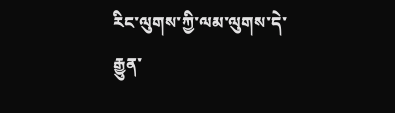རིང་ལུགས་ཀྱི་ལམ་ལུགས་དེ་རྒྱུན་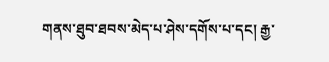གནས་ཐུབ་ཐབས་མེད་པ་ཤེས་དགོས་པ་དང། རྒྱ་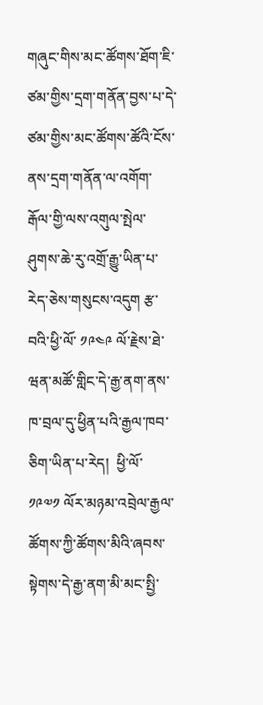གཞུང་གིས་མང་ཚོགས་ཐོག་ཇི་ཙམ་གྱིས་དྲག་གནོན་བྱས་པ་དེ་ཙམ་གྱིས་མང་ཚོགས་ཚོའི་ངོས་ནས་དྲག་གནོན་ལ་འགོག་རྒོལ་གྱི་ལས་འགུལ་སྤེལ་ཤུགས་ཆེ་རུ་འགྲོ་རྒྱུ་ཡིན་པ་རེད་ཅེས་གསུངས་འདུག རྩ་བའི་ཕྱི་ལོ་ ༡༩༤༩ ལོ་རྗེས་ཐེ་ཝན་མཚོ་གླིང་དེ་རྒྱ་ནག་ནས་ཁ་བྲལ་དུ་ཕྱིན་པའི་རྒྱལ་ཁབ་ཅིག་ཡིན་པ་རེད།  ཕྱི་ལོ་ ༡༩༧༡ ལོར་མཉམ་འབྲེལ་རྒྱལ་ཚོགས་ཀྱི་ཚོགས་མིའི་ཞབས་སྟེགས་དེ་རྒྱ་ནག་མི་མང་སྤྱི་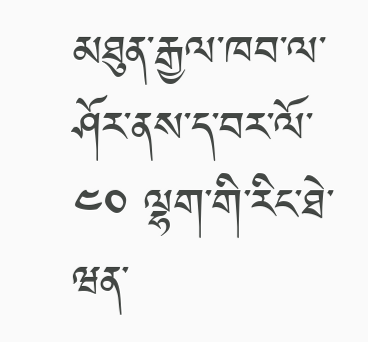མཐུན་རྒྱལ་ཁབ་ལ་ཤོར་ནས་ད་བར་ལོ་ ༤༠ ལྷག་གི་རིང་ཐེ་ཝན་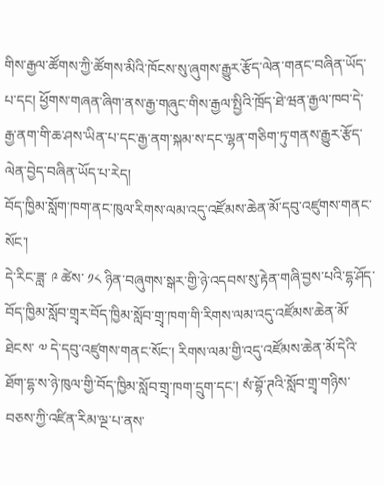གིས་རྒྱལ་ཚོགས་ཀྱི་ཚོགས་མིའི་ཁོངས་སུ་ཞུགས་རྒྱུར་རྩོད་ལེན་གནང་བཞིན་ཡོད་པ་དང། ཕྱོགས་གཞན་ཞིག་ནས་རྒྱ་གཞུང་གིས་རྒྱལ་སྤྱིའི་ཁྲོད་ཐེ་ཝན་རྒྱལ་ཁབ་དེ་རྒྱ་ནག་གི་ཆ་ཤས་ཡིན་པ་དང་རྒྱ་ནག་སྐམ་ས་དང་ལྷན་གཅིག་ཏུ་གནས་རྒྱུར་རྩོད་ལེན་བྱེད་བཞིན་ཡོད་པ་རེད།
བོད་ཁྱིམ་སློག་ཁག་ནང་ཁུལ་རིགས་ལམ་འདུ་འཛོམས་ཆེན་མོ་དབུ་འཛུགས་གནང་སོང་།
དེ་རིང་ཟླ་ ༩ ཚེས་ ༡༨ ཉིན་བཞུགས་སྒར་གྱི་ཉེ་འདབས་སུ་རྟེན་གཞི་བྱས་པའི་དྷ་ཤོད་བོད་ཁྱིམ་སློབ་གྲྭར་བོད་ཁྱིམ་སློབ་གྲྭ་ཁག་གི་རིགས་ལམ་འདུ་འཛོམས་ཆེན་མོ་ཐེངས་ ༧ དེ་དབུ་འཛུགས་གནང་སོང་། རིགས་ལམ་གྱི་འདུ་འཛོམས་ཆེན་མོ་དེའི་ཐོག་དྷ་ས་ཉེ་ཁུལ་གྱི་བོད་ཁྱིམ་སློབ་གྲྭ་ཁག་དྲུག་དང་། སཾ་བྷོ་ཊའི་སློབ་གྲྭ་གཉིས་བཅས་ཀྱི་འཛིན་རིམ་ལྔ་པ་ནས་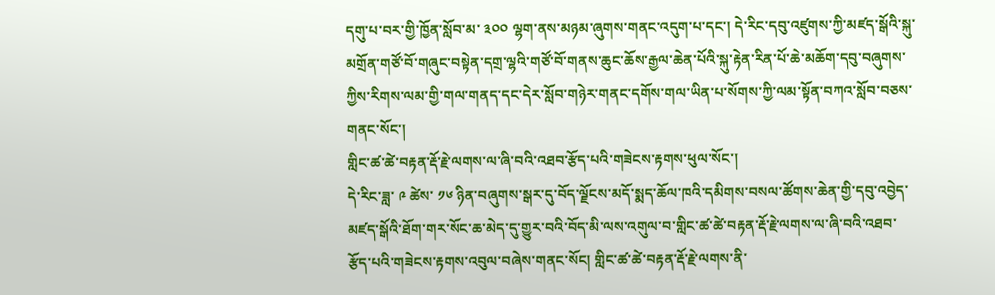དགུ་པ་བར་གྱི་ཁྱོན་སློབ་མ་ ༣༠༠ ལྷག་ནས་མཉམ་ཞུགས་གནང་འདུག་པ་དང་། དེ་རིང་དབུ་འཛུགས་ཀྱི་མཛད་སྒོའི་སྐུ་མགྲོན་གཙོ་བོ་གཞུང་བསྟེན་དགྲ་ལྷའི་གཙོ་བོ་གནས་ཆུང་ཆོས་རྒྱལ་ཆེན་པོའི་སྐུ་རྟེན་རིན་པོ་ཆེ་མཆོག་དབུ་བཞུགས་ཀྱིས་རིགས་ལམ་གྱི་གལ་གནད་དང་དེར་སློབ་གཉེར་གནང་དགོས་གལ་ཡིན་པ་སོགས་ཀྱི་ལམ་སྟོན་བཀའ་སློབ་བཅས་གནང་སོང་།
གླིང་ཚ་ཚེ་བརྟན་རྡོ་རྗེ་ལགས་ལ་ཞི་བའི་འཐབ་རྩོད་པའི་གཟེངས་རྟགས་ཕུལ་སོང་།
དེ་རིང་ཟླ་ ༩ ཚེས་ ༡༦ ཉིན་བཞུགས་སྒར་དུ་བོད་ལྗོངས་མདོ་སྨད་ཆོལ་ཁའི་དམིགས་བསལ་ཚོགས་ཆེན་གྱི་དབུ་འབྱེད་མཛད་སྒོའི་ཐོག་གར་སོང་ཆ་མེད་དུ་གྱུར་བའི་བོད་མི་ལས་འགུལ་བ་གླིང་ཚ་ཚེ་བརྟན་རྡོ་རྗེ་ལགས་ལ་ཞི་བའི་འཐབ་རྩོད་པའི་གཟེངས་རྟགས་འབུལ་བཞེས་གནང་སོང། གླིང་ཚ་ཚེ་བརྟན་རྡོ་རྗེ་ལགས་ནི་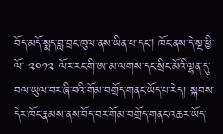བོད་མདོ་སྨད་བླ་བྲང་ཁུལ་ནས་ཡིན་པ་དང། ཁོང་ནས་དེ་སྔ་ཕྱི་ལོ་ ༢༠༡༢ ལོར་རང་གི་ཨ་མ་ལགས་དང་སྲིང་མོའི་ལྷན་དུ་བལ་ཡུལ་བར་ཞི་བའི་གོམ་བགྲོད་གནང་ཡོད་པ་རེད། སྐབས་དེར་ཁོང་རྣམས་ནས་བོད་བར་གོམ་བགྲོད་གནང་འཆར་ཡོད་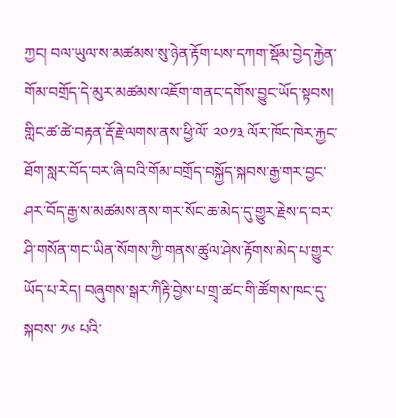ཀྱང། བལ་ཡུལ་ས་མཚམས་སུ་ཉེན་རྟོག་པས་དཀག་སྡོམ་བྱེད་རྐྱེན་གོམ་བགྲོད་དེ་མུར་མཚམས་འཇོག་གནང་དགོས་བྱུང་ཡོད་སྟབས། གླིང་ཚ་ཚེ་བརྟན་རྡོ་རྗེ་ལགས་ནས་ཕྱི་ལོ་ ༢༠༡༣ ལོར་ཁོང་ཁེར་རྐྱང་ཐོག་སླར་བོད་བར་ཞི་བའི་གོམ་བགྲོད་བསྐྱོད་སྐབས་རྒྱ་གར་བྱང་ཤར་བོད་རྒྱ་ས་མཚམས་ནས་གར་སོང་ཆ་མེད་དུ་གྱུར་རྗེས་ད་བར་ཤི་གསོན་གང་ཡིན་སོགས་ཀྱི་གནས་ཚུལ་ཤེས་རྟོགས་མེད་པ་གྱུར་ཡོད་པ་རེད། བཞུགས་སྒར་ཀིརྟི་བྱེས་པ་གྲྭ་ཚང་གི་ཚོགས་ཁང་དུ་སྐབས་ ༡༦ པའི་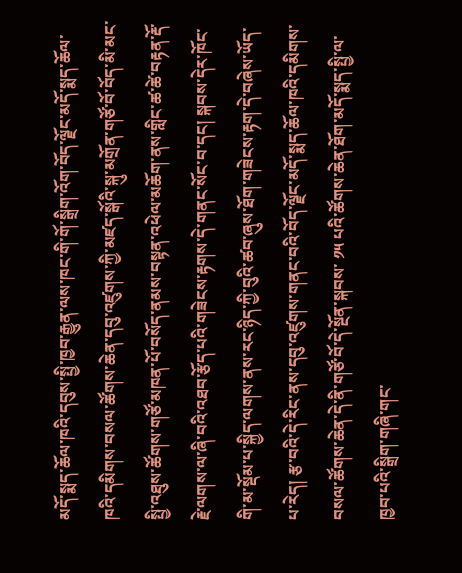མདོ་སྨད་ཆོལ་ཁའི་དབུས་སྤྱི་ཁྱབ་རྒྱུན་ལས་ཁང་གི་གོ་སྒྲིག་འོག་བོད་ལྗོང་མདོ་སྨད་ཆོལ་ཁའི་དམིགས་བསལ་ཚོགས་ཆེན་དབུ་འཛུགས་ཀྱི་མཛད་སྒོའི་སྐུ་མགྲོན་གཙོ་བོ་བོད་མི་མང་སྤྱི་འཐུས་ཚོགས་གཙོ་མཁན་པོ་བསོད་ནམས་བསྟན་འཕེལ་མཆོག་ནས་གླིང་ཚ་ཚེ་བརྟན་རྡོ་རྗེ་ལགས་ལ་ཞི་བའི་འཐབ་རྩོད་པའི་གཟེངས་རྟགས་དེ་གནང་སོང་བ་དང། སྐབས་དེར་ཁོང་གི་མ་སྡོམ་པ་སྐྱིད་ལགས་ནས་རང་ཉིད་ཀྱི་བུའི་ཚབ་ཞུས་ཐོག་གཟེངས་རྟག་དེ་བཞེས་ཡོད་པ་རེད། རྩ་བའི་དེ་རིང་ནས་དབུ་འཛུགས་གནང་བའི་བོད་ལྗོང་མདོ་སྨད་ཆོལ་ཁའི་དམིགས་བསལ་ཚོགས་ཆེན་དེ་ནི་གཙོ་བོ་དེ་སྔོན་སྐབས་ ༡༥ པའི་ཚོགས་ཆེན་ཐོག་མདོ་སྨད་སྤྱི་ལ་ཁྱབ་པའི་སྒྲིག་གཞི་གང་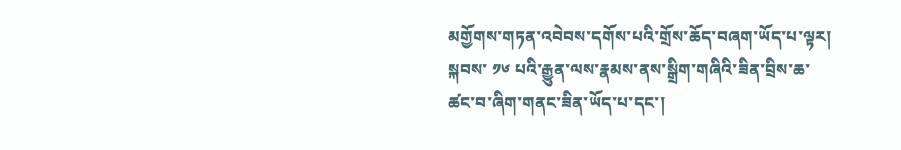མགྱོགས་གཏན་འབེབས་དགོས་པའི་གྲོས་ཆོད་བཞག་ཡོད་པ་ལྟར། སྐབས་ ༡༦ པའི་རྒྱུན་ལས་རྣམས་ནས་སྒྲིག་གཞིའི་ཟིན་བྲིས་ཆ་ཚང་བ་ཞིག་གནང་ཟིན་ཡོད་པ་དང་།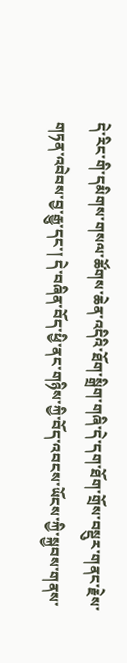དེ་རིང་གི་དམིགས་གསལ་ཚོགས་ཆེན་འདིའི་ཐོག་སྒྲིག་གཞི་དེ་དག་ཐོག་གྲོས་བསྡུར་གནང་རྗེས་གཏན་འབེབས་བྱ་རྒྱུ་དང་། དེ་བཞིན་བོད་ཕྱི་ནང་གཉིས་ཀྱི་བོད་འབངས་ཡོངས་ཀྱི་སྐྱབས་གནས་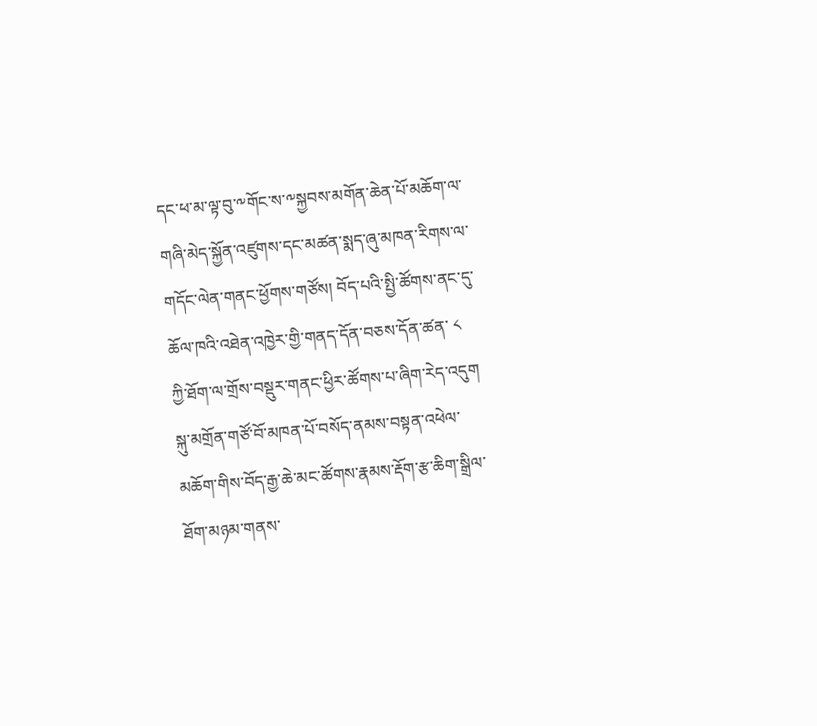དང་ཕ་མ་ལྟ་བུ་༸གོང་ས་༸སྐྱབས་མགོན་ཆེན་པོ་མཆོག་ལ་གཞི་མེད་སྐྱོན་འཛུགས་དང་མཚན་སྨད་ཞུ་མཁན་རིགས་ལ་གདོང་ལེན་གནང་ཕྱོགས་གཙོས། བོད་པའི་སྤྱི་ཚོགས་ནང་དུ་ཆོལ་ཁའི་འཐེན་འཁྱེར་གྱི་གནད་དོན་བཅས་དོན་ཚན་ ༨ ཀྱི་ཐོག་ལ་གྲོས་བསྡུར་གནང་ཕྱིར་ཚོགས་པ་ཞིག་རེད་འདུག སྐུ་མགྲོན་གཙོ་བོ་མཁན་པོ་བསོད་ནམས་བསྟན་འཕེལ་མཆོག་གིས་བོད་རྒྱ་ཆེ་མང་ཚོགས་རྣམས་རྡོག་རྩ་ཆིག་སྒྲིལ་ཐོག་མཉམ་གནས་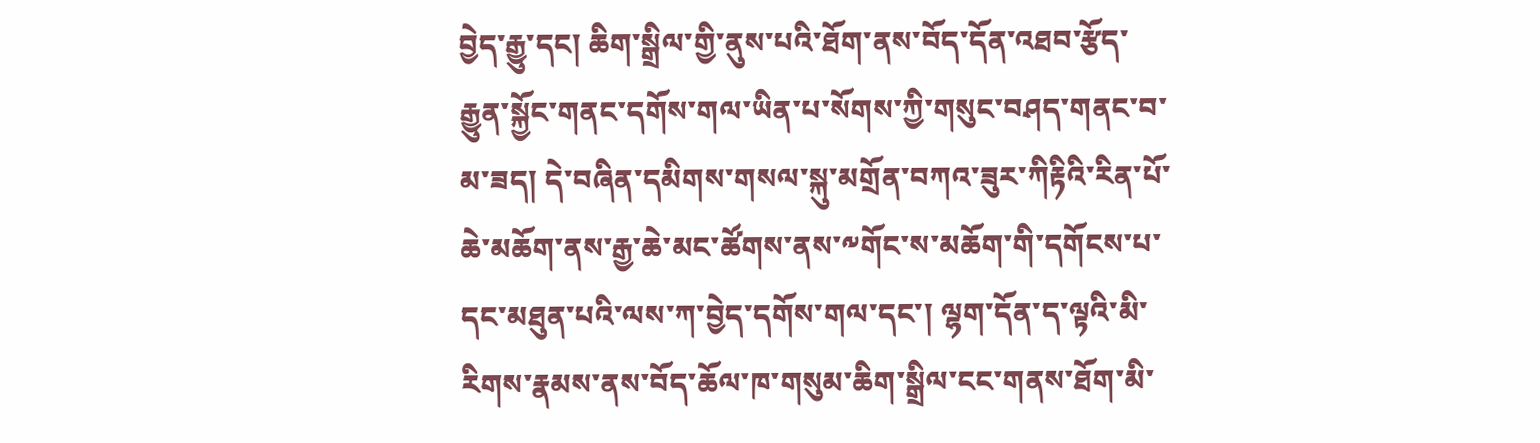བྱེད་རྒྱུ་དང། ཆིག་སྒྲིལ་གྱི་ནུས་པའི་ཐོག་ནས་བོད་དོན་འཐབ་རྩོད་རྒྱུན་སྐྱོང་གནང་དགོས་གལ་ཡིན་པ་སོགས་ཀྱི་གསུང་བཤད་གནང་བ་མ་ཟད། དེ་བཞིན་དམིགས་གསལ་སྐུ་མགྲོན་བཀའ་ཟུར་ཀིརྟིའི་རིན་པོ་ཆེ་མཆོག་ནས་རྒྱ་ཆེ་མང་ཚོགས་ནས་༸གོང་ས་མཆོག་གི་དགོངས་པ་དང་མཐུན་པའི་ལས་ཀ་བྱེད་དགོས་གལ་དང་། ལྷག་དོན་ད་ལྟའི་མི་རིགས་རྣམས་ནས་བོད་ཆོལ་ཁ་གསུམ་ཆིག་སྒྲིལ་ངང་གནས་ཐོག་མི་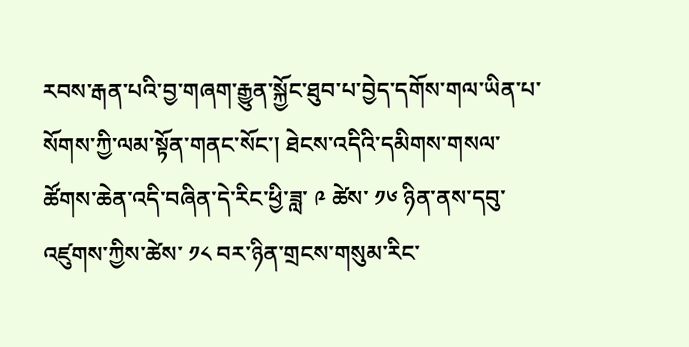རབས་རྒན་པའི་བྱ་གཞག་རྒྱུན་སྐྱོང་ཐུབ་པ་བྱེད་དགོས་གལ་ཡིན་པ་སོགས་ཀྱི་ལམ་སྟོན་གནང་སོང་། ཐེངས་འདིའི་དམིགས་གསལ་ཚོགས་ཆེན་འདི་བཞིན་དེ་རིང་ཕྱི་ཟླ་ ༩ ཚེས་ ༡༦ ཉིན་ནས་དབུ་འཛུགས་ཀྱིས་ཚེས་ ༡༨ བར་ཉིན་གྲངས་གསུམ་རིང་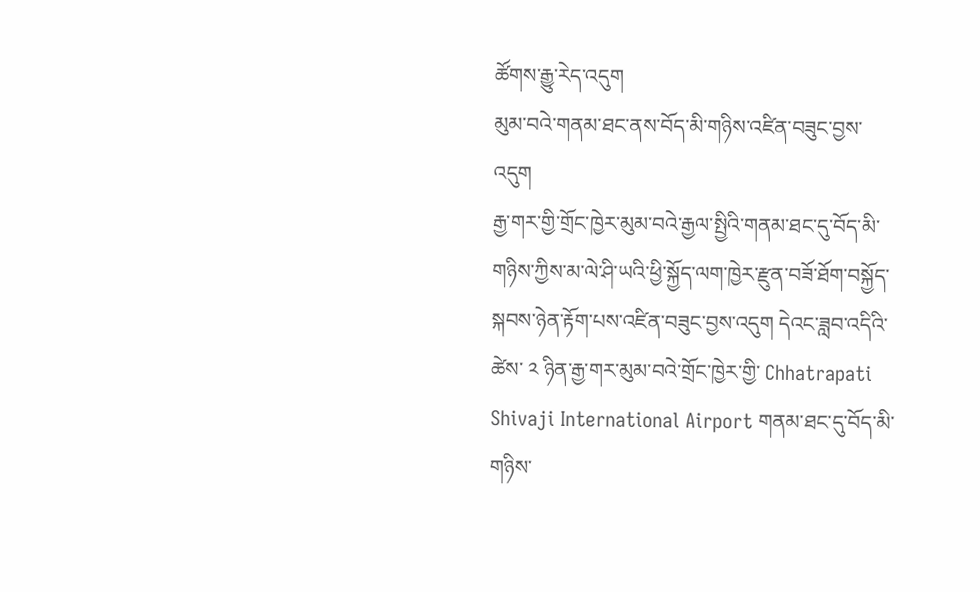ཚོགས་རྒྱུ་རེད་འདུག
མུམ་བའེ་གནམ་ཐང་ནས་བོད་མི་གཉིས་འཛིན་བཟུང་བྱས་འདུག
རྒྱ་གར་གྱི་གྲོང་ཁྱེར་མུམ་བའེ་རྒྱལ་སྤྱིའི་གནམ་ཐང་དུ་བོད་མི་གཉིས་ཀྱིས་མ་ལེ་ཤི་ཡའི་ཕྱི་སྐྱོད་ལག་ཁྱེར་རྫུན་བཟོ་ཐོག་བསྐྱོད་སྐབས་ཉེན་རྟོག་པས་འཛིན་བཟུང་བྱས་འདུག དེའང་ཟླབ་འདིའི་ཚེས་ ༢ ཉིན་རྒྱ་གར་མུམ་བའེ་གྲོང་ཁྱེར་གྱི་ Chhatrapati Shivaji International Airport གནམ་ཐང་དུ་བོད་མི་གཉིས་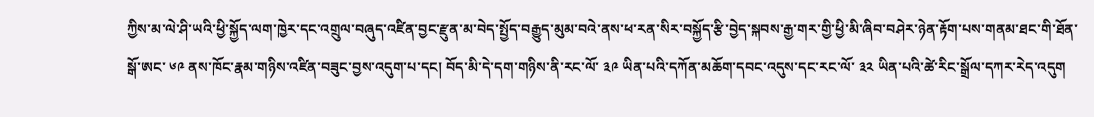ཀྱིས་མ་ལེ་ཤི་ཡའི་ཕྱི་སྐྱོད་ལག་ཁྱེར་དང་འགྲུལ་བཞུད་འཛིན་བྱང་རྫུན་མ་བེད་སྤྱོད་བརྒྱུད་མུམ་བའེ་ནས་ཕ་རན་སིར་བསྐྱོད་རྩི་བྱེད་སྐབས་རྒྱ་གར་གྱི་ཕྱི་མི་ཞིབ་བཤེར་ཉེན་རྟོག་པས་གནམ་ཐང་གི་ཐོན་སྒོ་ཨང་ ༦༩ ནས་ཁོང་རྣམ་གཉིས་འཛིན་བཟུང་བྱས་འདུག་པ་དང། བོད་མི་དེ་དག་གཉིས་ནི་རང་ལོ་ ༣༩ ཡིན་པའི་དཀོན་མཆོག་དབང་འདུས་དང་རང་ལོ་ ༣༢ ཡིན་པའི་ཚེ་རིང་སྒྲོལ་དཀར་རེད་འདུག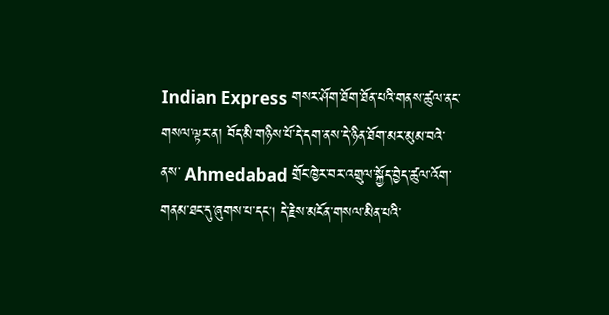Indian Express གསར་ཤོག་ཐོག་ཐོན་པའི་གནས་ཚུལ་ནང་གསལ་ལྟར་ན། བོད་མི་གཉིས་པོ་དེ་དག་ནས་དེ་ཉིན་ཐོག་མར་མུམ་བའེ་ནས་ Ahmedabad གྲོང་ཁྱེར་བར་འགྲུལ་སྐྱོད་བྱེད་ཚུལ་འོག་གནམ་ཐང་དུ་ཞུགས་པ་དང། དེ་རྗེས་མངོན་གསལ་མིན་པའི་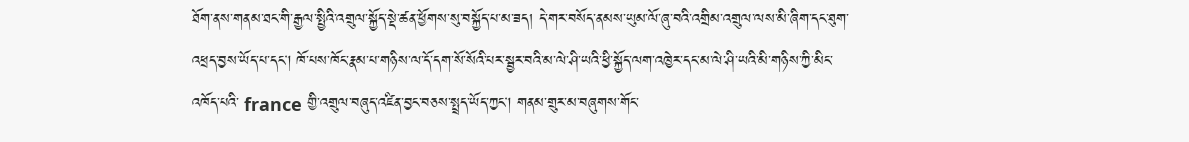ཐོག་ནས་གནམ་ཐང་གི་རྒྱལ་སྤྱིའི་འགྲུལ་སྐྱོད་སྡེ་ཚན་ཕྱོགས་སུ་བསྐྱོད་པ་མ་ཟད། དེ་གར་བསོད་ནམས་ཡུམ་ལོ་ཞུ་བའི་འགྲིམ་འགྲུལ་ལས་མི་ཞིག་དང་ཐུག་འཕྲད་བྱས་ཡོད་པ་དང། ཁོ་པས་ཁོང་རྣམ་པ་གཉིས་ལ་དོ་དག་སོ་སོའི་པར་སྦྱར་བའི་མ་ལེ་ཤི་ཡའི་ཕྱི་སྐྱོད་ལག་འཁྱེར་དང་མ་ལེ་ཤི་ཡའི་མི་གཉིས་ཀྱི་མིང་འཁོད་པའི་ france གྱི་འགྲུལ་བཞུད་འཛིན་བྱང་བཅས་སྤྲད་ཡོད་ཀྱང། གནམ་གྲུར་མ་བཞུགས་གོང་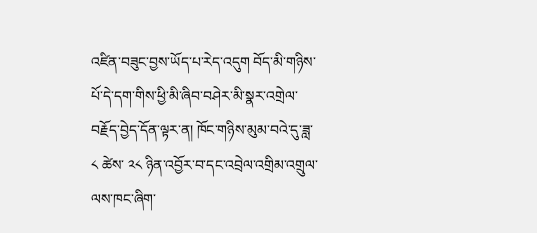འཛིན་བཟུང་བྱས་ཡོད་པ་རེད་འདུག བོད་མི་གཉིས་པོ་དེ་དག་གིས་ཕྱི་མི་ཞིབ་བཤེར་མི་སྣར་འགྲེལ་བརྗོད་བྱེད་དོན་ལྟར་ན། ཁོང་གཉིས་མུམ་བའེ་དུ་ཟླ་ ༨ ཚེས་ ༢༨ ཉིན་འབྱོར་བ་དང་འབྲེལ་འགྲིམ་འགྲུལ་ལས་ཁང་ཞིག་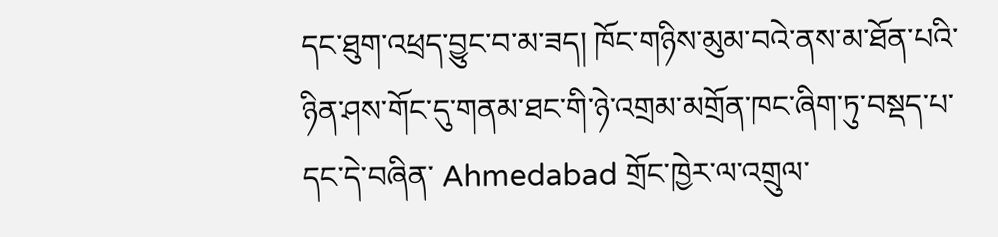དང་ཐུག་འཕྲད་བྱུང་བ་མ་ཟད། ཁོང་གཉིས་མུམ་བའེ་ནས་མ་ཐོན་པའི་ཉིན་ཤས་གོང་དུ་གནམ་ཐང་གི་ཉེ་འགྲམ་མགྲོན་ཁང་ཞིག་ཏུ་བསྡད་པ་དང་དེ་བཞིན་ Ahmedabad གྲོང་ཁྱེར་ལ་འགྲུལ་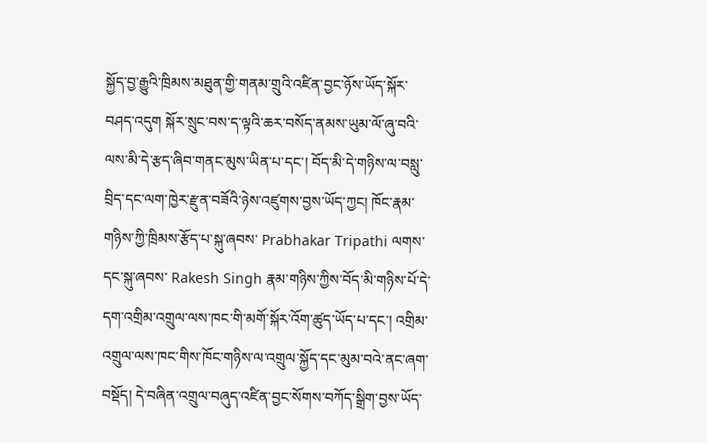སྐྱོད་བྱ་རྒྱུའི་ཁྲིམས་མཐུན་གྱི་གནམ་གྲུའི་འཛིན་བྱང་ཉོས་ཡོད་སྐོར་བཤད་འདུག སྐོར་སྲུང་བས་ད་ལྟའི་ཆར་བསོད་ནམས་ཡུམ་ལོ་ཞུ་བའི་ལས་མི་དེ་རྩད་ཞིབ་གནང་མུས་ཡིན་པ་དང་། བོད་མི་དེ་གཉིས་ལ་བསླུ་བྲིད་དང་ལག་ཁྱེར་རྫུན་བཟོའི་ཉེས་འཛུགས་བྱས་ཡོད་ཀྱང། ཁོང་རྣམ་གཉིས་ཀྱི་ཁྲིམས་རྩོད་པ་སྐུ་ཞབས་ Prabhakar Tripathi ལགས་དང་སྐུ་ཞབས་ Rakesh Singh རྣམ་གཉིས་ཀྱིས་བོད་མི་གཉིས་པོ་དེ་དག་འགྲིམ་འགྲུལ་ལས་ཁང་གི་མགོ་སྐོར་འོག་ཚུད་ཡོད་པ་དང་། འགྲིམ་འགྲུལ་ལས་ཁང་གིས་ཁོང་གཉིས་ལ་འགྲུལ་སྐྱོད་དང་མུམ་བའེ་ནང་ཞག་བསྡོད། དེ་བཞིན་འགྲུལ་བཞུད་འཛིན་བྱང་སོགས་བཀོད་སྒྲིག་བྱས་ཡོད་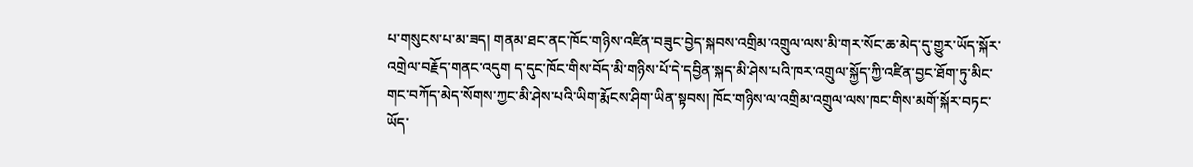པ་གསུངས་པ་མ་ཟད། གནམ་ཐང་ནང་ཁོང་གཉིས་འཛིན་བཟུང་བྱེད་སྐབས་འགྲིམ་འགྲུལ་ལས་མི་གར་སོང་ཆ་མེད་དུ་གྱུར་ཡོད་སྐོར་འགྲེལ་བརྗོད་གནང་འདུག ད་དུང་ཁོང་གིས་བོད་མི་གཉིས་པོ་དེ་དབྱིན་སྐད་མི་ཤེས་པའི་ཁར་འགྲུལ་སྐྱོད་ཀྱི་འཛིན་བྱང་ཐོག་ཏུ་མིང་གང་བཀོད་མེད་སོགས་ཀྱང་མི་ཤེས་པའི་ཡིག་རྨོངས་ཤིག་ཡིན་སྟབས། ཁོང་གཉིས་ལ་འགྲིམ་འགྲུལ་ལས་ཁང་གིས་མགོ་སྐོར་བཏང་ཡོད་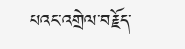པའང་འགྲེལ་བརྗོད་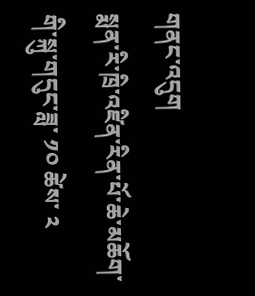གནང་འདུག
སྨན་རི་ཁྲི་འཛིན་རིན་པོ་ཆེ་མཆོག་གི་སྐུ་གདུང་ཟླ་ ༡༠ ཚེས་ ༢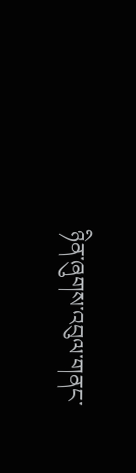ཉིན་ཞུགས་འབུལ་གནང་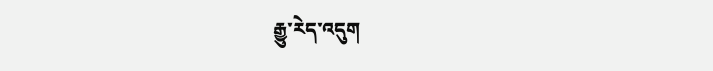རྒྱུ་རེད་འདུག